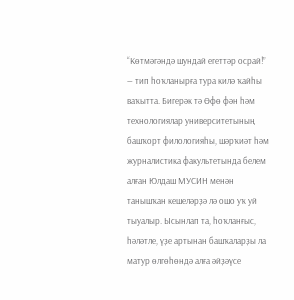“Көтмәгәндә шундай егеттәр осрай!” — тип һоҡланырға тура килә ҡайһы ваҡытта. Бигерәк тә Өфө фән һәм технологиялар университетының башҡорт филологияһы, шәрҡиәт һәм журналистика факультетында белем алған Юлдаш МУСИН менән танышҡан кешеләрҙә лә ошо уҡ уй тыуалыр. Ысынлап та, һоҡланғыс, һәләтле, үҙе артынан башҡаларҙы ла матур өлгөһөндә алға әйҙәүсе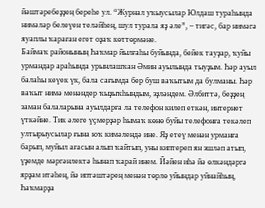йәштәребеҙҙең береһе ул. “Журнал уҡыусылар Юлдаш тураһында нимәләр белеүен теләйһең, шул турала яҙ әле”, – тигәс, бар нимәгә яуаплы ҡараған егет оҙаҡ көттөрмәне.
Баймаҡ районының Һаҡмар йылғаһы буйында, бейек тауҙар, ҡуйы урмандар араһында урынлашҡан Әмин ауылында тыуҙым. Һәр ауыл балаһы кеүек үк, бала сағымда бер буш ваҡытым да булманы. Һәр ваҡыт нимә менәндер ҡыҙыҡһындым, эҙләндем. Әлбиттә, беҙҙең заман балаларына ауылдарға ла телефон килеп еткән, интернет үткәйне. Тик әлеге үҫмерҙәр һымаҡ көнө буйы телефонға текәлеп ултырыусылар ғына юҡ кимәлендә ине. Яҙ етеү менән урманға барып, муйыл ағасын алып ҡайтып, уны киптереп ян эшләп атып, үҙемде мәргәнлектә һынап ҡарай инем. Йәйен иһә йә өлкәндәргә ярҙам итәһең, йә иптәштәрең менән төрлө уйындар уйнайһың, Һаҡмарҙа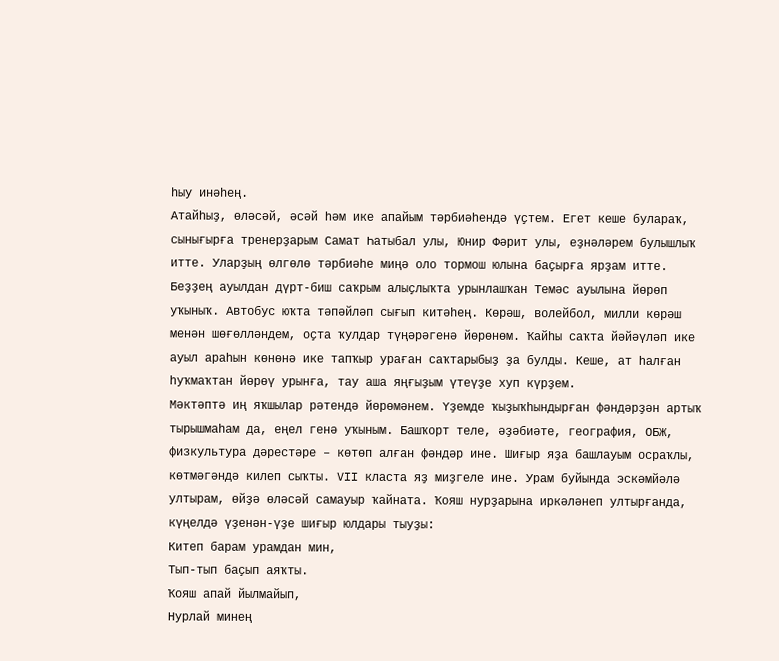һыу инәһең.
Атайһыҙ, өләсәй, әсәй һәм ике апайым тәрбиәһендә үҫтем. Егет кеше булараҡ, сынығырға тренерҙарым Самат Һатыбал улы, Юнир Фәрит улы, еҙнәләрем булышлыҡ итте. Уларҙың өлгөлө тәрбиәһе миңә оло тормош юлына баҫырға ярҙам итте. Беҙҙең ауылдан дүрт-биш саҡрым алыҫлыҡта урынлашҡан Темәс ауылына йөрөп уҡыныҡ. Автобус юҡта тәпәйләп сығып китәһең. Көрәш, волейбол, милли көрәш менән шөғөлләндем, оҫта ҡулдар түңәрәгенә йөрөнөм. Ҡайһы саҡта йәйәүләп ике ауыл араһын көнөнә ике тапҡыр ураған саҡтарыбыҙ ҙа булды. Кеше, ат һалған һуҡмаҡтан йөрөү урынға, тау аша яңғыҙым үтеүҙе хуп күрҙем.
Мәктәптә иң яҡшылар рәтендә йөрөмәнем. Үҙемде ҡыҙыҡһындырған фәндәрҙән артыҡ тырышмаһам да, еңел генә уҡыным. Башҡорт теле, әҙәбиәте, география, ОБЖ, физкультура дәрестәре – көтөп алған фәндәр ине. Шиғыр яҙа башлауым осраҡлы, көтмәгәндә килеп сыҡты. VII класта яҙ миҙгеле ине. Урам буйында эскәмйәлә ултырам, өйҙә өләсәй самауыр ҡайната. Ҡояш нурҙарына иркәләнеп ултырғанда, күңелдә үҙенән-үҙе шиғыр юлдары тыуҙы:
Китеп барам урамдан мин,
Тып-тып баҫып аяҡты.
Ҡояш апай йылмайып,
Нурлай минең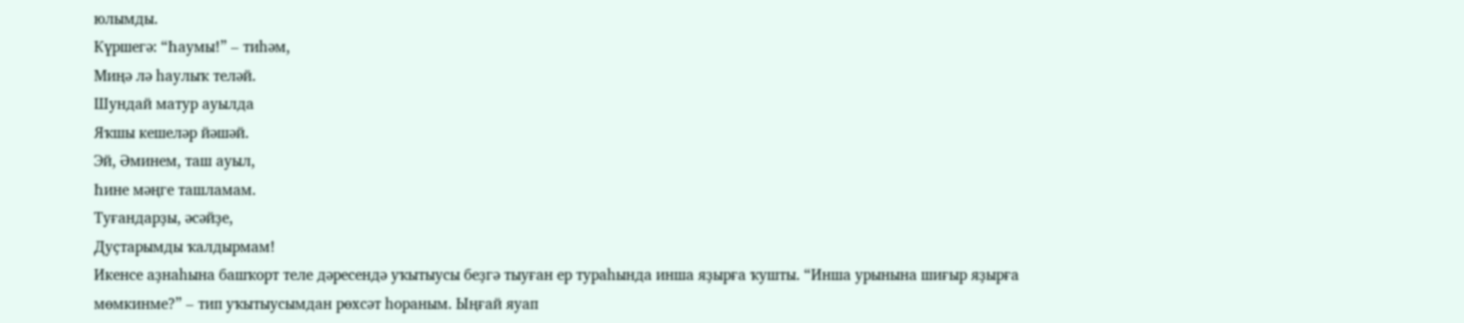юлымды.
Күршегә: “Һаумы!” – тиһәм,
Миңә лә һаулыҡ теләй.
Шундай матур ауылда
Яҡшы кешеләр йәшәй.
Эй, Әминем, таш ауыл,
Һине мәңге ташламам.
Туғандарҙы, әсәйҙе,
Дуҫтарымды ҡалдырмам!
Икенсе аҙнаһына башҡорт теле дәресендә уҡытыусы беҙгә тыуған ер тураһында инша яҙырға ҡушты. “Инша урынына шиғыр яҙырға мөмкинме?” – тип уҡытыусымдан рөхсәт һораным. Ыңғай яуап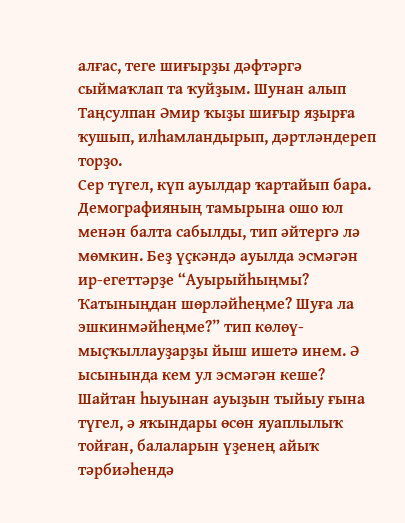алғас, теге шиғырҙы дәфтәргә сыймаҡлап та ҡуйҙым. Шунан алып Таңсулпан Әмир ҡыҙы шиғыр яҙырға ҡушып, илһамландырып, дәртләндереп торҙо.
Сер түгел, күп ауылдар ҡартайып бара. Демографияның тамырына ошо юл менән балта сабылды, тип әйтергә лә мөмкин. Беҙ үҫкәндә ауылда эсмәгән ир-егеттәрҙе “Ауырыйһыңмы? Ҡатыныңдан шөрләйһеңме? Шуға ла эшкинмәйһеңме?” тип көлөү-мыҫҡыллауҙарҙы йыш ишетә инем. Ә ысынында кем ул эсмәгән кеше? Шайтан һыуынан ауыҙын тыйыу ғына түгел, ә яҡындары өсөн яуаплылыҡ тойған, балаларын үҙенең айыҡ тәрбиәһендә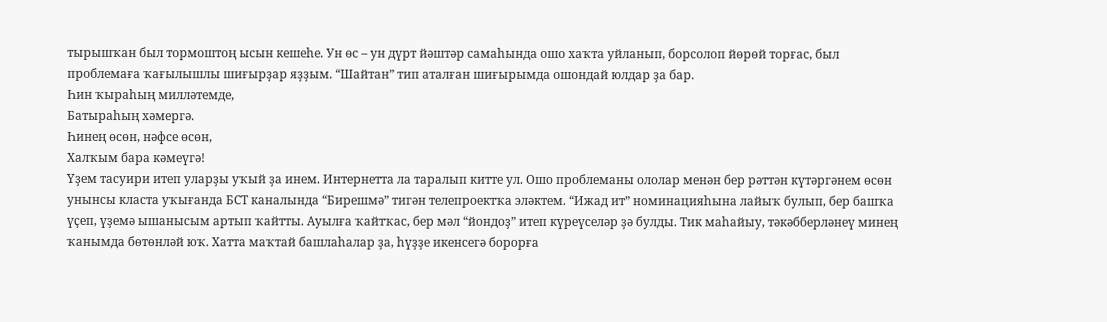тырышҡан был тормоштоң ысын кешеһе. Ун өс – ун дүрт йәштәр самаһында ошо хаҡта уйланып, борсолоп йөрөй торғас, был проблемаға ҡағылышлы шиғырҙар яҙҙым. “Шайтан” тип аталған шиғырымда ошондай юлдар ҙа бар.
Һин ҡыраһың милләтемде,
Батыраһың хәмергә.
Һинең өсөн, нәфсе өсөн,
Халҡым бара кәмеүгә!
Үҙем тасуири итеп уларҙы уҡый ҙа инем. Интернетта ла таралып китте ул. Ошо проблеманы ололар менән бер рәттән күтәргәнем өсөн унынсы класта уҡығанда БСТ каналында “Бирешмә” тигән телепроектҡа эләктем. “Ижад ит” номинацияһына лайыҡ булып, бер башҡа үҫеп, үҙемә ышанысым артып ҡайтты. Ауылға ҡайтҡас, бер мәл “йондоҙ” итеп күреүселәр ҙә булды. Тик маһайыу, тәкәбберләнеү минең ҡанымда бөтөнләй юҡ. Хатта маҡтай башлаһалар ҙа, һүҙҙе икенсегә борорға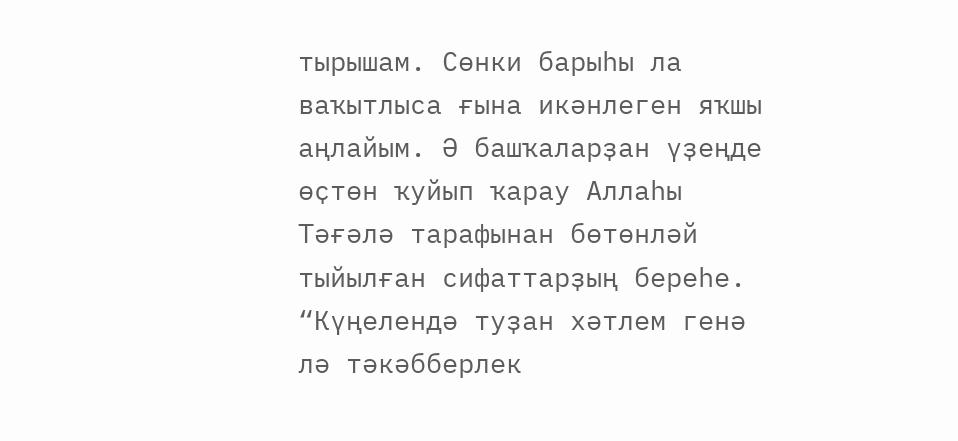тырышам. Сөнки барыһы ла ваҡытлыса ғына икәнлеген яҡшы аңлайым. Ә башҡаларҙан үҙеңде өҫтөн ҡуйып ҡарау Аллаһы Тәғәлә тарафынан бөтөнләй тыйылған сифаттарҙың береһе. “Күңелендә туҙан хәтлем генә лә тәкәбберлек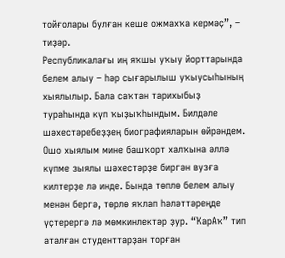тойғолары булған кеше ожмахҡа кермәҫ”, – тиҙәр.
Республикалағы иң яҡшы уҡыу йорттарында белем алыу – һәр сығарылыш уҡыусыһының хыялылыр. Бала саҡтан тарихыбыҙ тураһында күп ҡыҙыҡһындым. Билдәле шәхестәребеҙҙең биографияларын өйрәндем. Ошо хыялым мине башҡорт халҡына әллә күпме зыялы шәхестәрҙе биргән вузға килтерҙе лә инде. Бында төплө белем алыу менән бергә, төрлө яҡлап һәләттәреңде үҫтерергә лә мөмкинлектәр ҙур. “ҠарАҡ” тип аталған студенттарҙан торған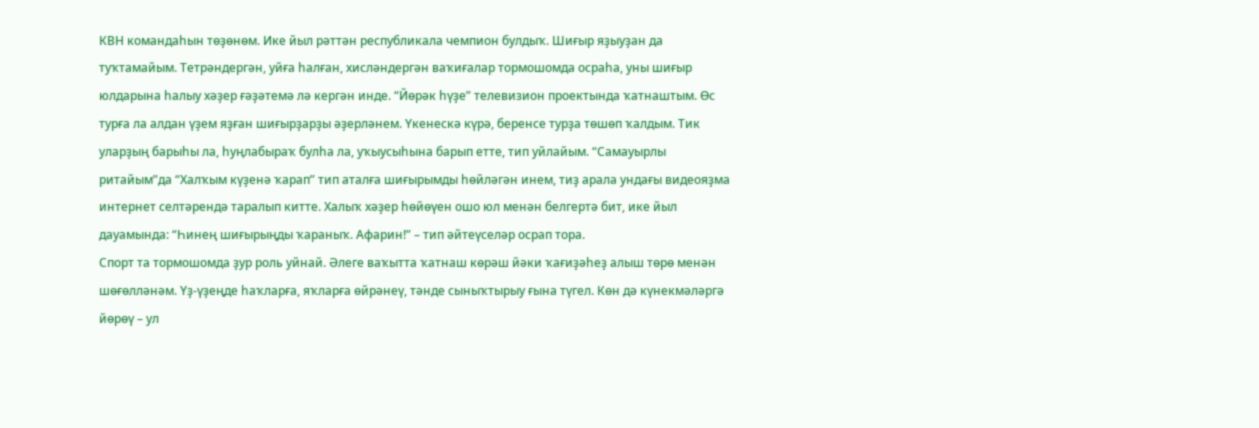КВН командаһын төҙөнөм. Ике йыл рәттән республикала чемпион булдыҡ. Шиғыр яҙыуҙан да туҡтамайым. Тетрәндергән, уйға һалған, хисләндергән ваҡиғалар тормошомда осраһа, уны шиғыр юлдарына һалыу хәҙер ғәҙәтемә лә кергән инде. “Йөрәк һүҙе” телевизион проектында ҡатнаштым. Өс турға ла алдан үҙем яҙған шиғырҙарҙы әҙерләнем. Үкенескә күрә, беренсе турҙа төшөп ҡалдым. Тик уларҙың барыһы ла, һуңлабыраҡ булһа ла, уҡыусыһына барып етте, тип уйлайым. “Самауырлы ритайым”да “Халҡым күҙенә ҡарап” тип аталға шиғырымды һөйләгән инем, тиҙ арала ундағы видеояҙма интернет селтәрендә таралып китте. Халыҡ хәҙер һөйөүен ошо юл менән белгертә бит, ике йыл дауамында: “Һинең шиғырыңды ҡараныҡ. Афарин!” – тип әйтеүселәр осрап тора.
Спорт та тормошомда ҙур роль уйнай. Әлеге ваҡытта ҡатнаш көрәш йәки ҡағиҙәһеҙ алыш төрө менән шөғөлләнәм. Үҙ-үҙеңде һаҡларға, яҡларға өйрәнеү, тәнде сыныҡтырыу ғына түгел. Көн дә күнекмәләргә йөрөү – ул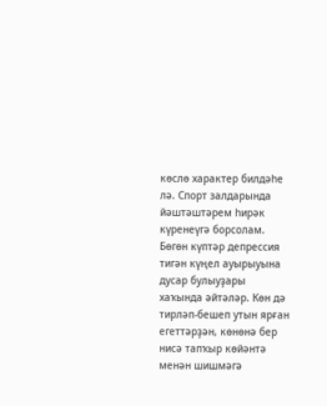көслө характер билдәһе лә. Спорт залдарында йәштәштәрем һирәк күренеүгә борсолам. Бөгөн күптәр депрессия тигән күңел ауырыуына дусар булыуҙары хаҡында әйтәләр. Көн дә тирләп-бешеп утын ярған егеттәрҙән, көнөнә бер нисә тапҡыр көйәнтә менән шишмәгә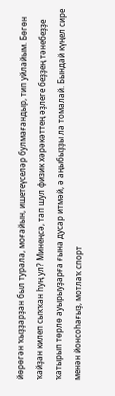йөрөгән ҡыҙҙарҙан был турала, моғайын, ишетеүселәр булмағандыр, тип уйлайым. Бөгөн ҡайҙан килеп сыҡҡан һуң ул? Минеңсә, тап шул физик хәрәкәттең әҙлеге беҙҙең тәнебеҙҙе ҡатырып төрлө ауырыуҙарға ғына дусар итмәй, ә аңыбыҙҙы ла томалай. Бындай күңел сире менән йонсоһағыҙ, мотлаҡ спорт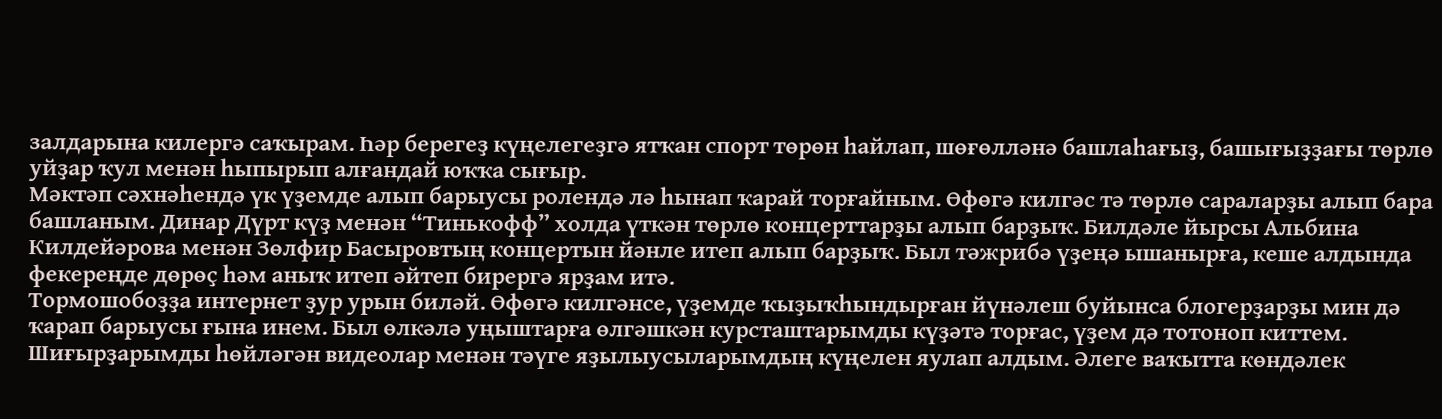залдарына килергә саҡырам. Һәр берегеҙ күңелегеҙгә ятҡан спорт төрөн һайлап, шөғөлләнә башлаһағыҙ, башығыҙҙағы төрлө уйҙар ҡул менән һыпырып алғандай юҡҡа сығыр.
Мәктәп сәхнәһендә үк үҙемде алып барыусы ролендә лә һынап ҡарай торғайным. Өфөгә килгәс тә төрлө сараларҙы алып бара башланым. Динар Дүрт күҙ менән “Тинькофф” холда үткән төрлө концерттарҙы алып барҙыҡ. Билдәле йырсы Альбина Килдейәрова менән Зөлфир Басыровтың концертын йәнле итеп алып барҙыҡ. Был тәжрибә үҙеңә ышанырға, кеше алдында фекереңде дөрөҫ һәм аныҡ итеп әйтеп бирергә ярҙам итә.
Тормошобоҙҙа интернет ҙур урын биләй. Өфөгә килгәнсе, үҙемде ҡыҙыҡһындырған йүнәлеш буйынса блогерҙарҙы мин дә ҡарап барыусы ғына инем. Был өлкәлә уңыштарға өлгәшкән курсташтарымды күҙәтә торғас, үҙем дә тотоноп киттем. Шиғырҙарымды һөйләгән видеолар менән тәүге яҙылыусыларымдың күңелен яулап алдым. Әлеге ваҡытта көндәлек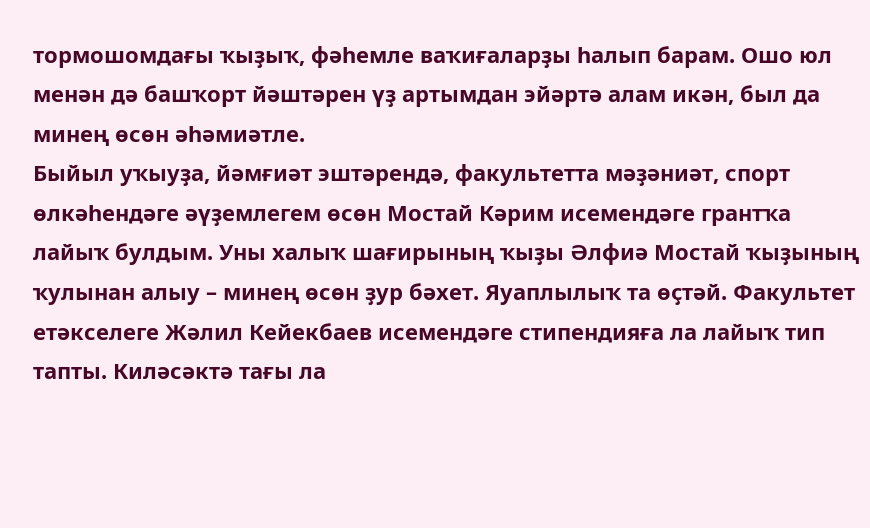тормошомдағы ҡыҙыҡ, фәһемле ваҡиғаларҙы һалып барам. Ошо юл менән дә башҡорт йәштәрен үҙ артымдан эйәртә алам икән, был да минең өсөн әһәмиәтле.
Быйыл уҡыуҙа, йәмғиәт эштәрендә, факультетта мәҙәниәт, спорт өлкәһендәге әүҙемлегем өсөн Мостай Кәрим исемендәге грантҡа лайыҡ булдым. Уны халыҡ шағирының ҡыҙы Әлфиә Мостай ҡыҙының ҡулынан алыу – минең өсөн ҙур бәхет. Яуаплылыҡ та өҫтәй. Факультет етәкселеге Жәлил Кейекбаев исемендәге стипендияға ла лайыҡ тип тапты. Киләсәктә тағы ла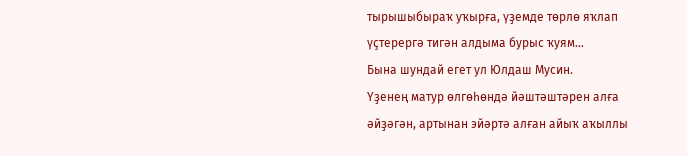тырышыбыраҡ уҡырға, үҙемде төрлө яҡлап үҫтерергә тигән алдыма бурыс ҡуям...
Бына шундай егет ул Юлдаш Мусин.
Үҙенең матур өлгөһөндә йәштәштәрен алға әйҙәгән, артынан эйәртә алған айыҡ аҡыллы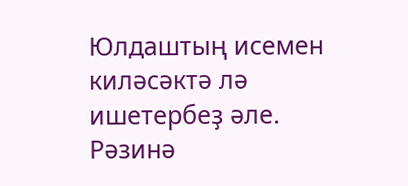Юлдаштың исемен киләсәктә лә ишетербеҙ әле.
Рәзинә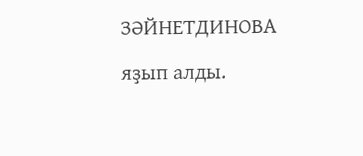ЗӘЙНЕТДИНОВА яҙып алды.